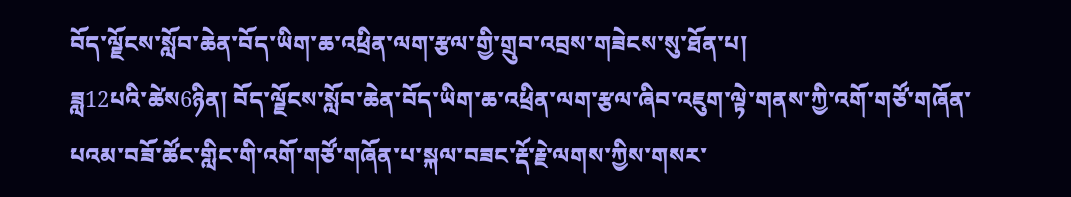བོད་ལྗོངས་སློབ་ཆེན་བོད་ཡིག་ཆ་འཕྲིན་ལག་རྩལ་གྱི་གྲུབ་འབྲས་གཟེངས་སུ་ཐོན་པ།
ཟླ12པའི་ཚེས6ཉིན། བོད་ལྗོངས་སློབ་ཆེན་བོད་ཡིག་ཆ་འཕྲིན་ལག་རྩལ་ཞིབ་འཇུག་ལྟེ་གནས་ཀྱི་འགོ་གཙོ་གཞོན་པའམ་བཟོ་ཚོང་གླིང་གི་འགོ་གཙོ་གཞོན་པ་སྐལ་བཟང་རྡོ་རྗེ་ལགས་ཀྱིས་གསར་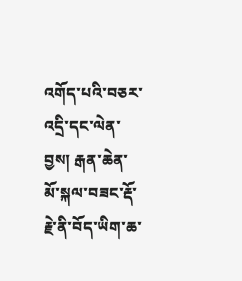འགོད་པའི་བཅར་འདྲི་དང་ལེན་བྱས། རྒན་ཆེན་མོ་སྐལ་བཟང་རྡོ་རྗེ་ནི་བོད་ཡིག་ཆ་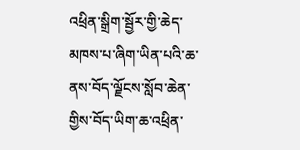འཕྲིན་སྒྲིག་སྦྱོར་གྱི་ཆེད་མཁས་པ་ཞིག་ཡིན་པའི་ཆ་ནས་བོད་ལྗོངས་སློབ་ཆེན་གྱིས་བོད་ཡིག་ཆ་འཕྲིན་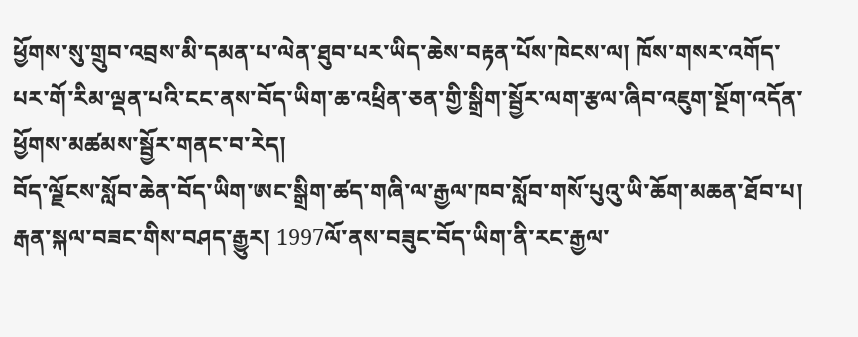ཕྱོགས་སུ་གྲུབ་འབྲས་མི་དམན་པ་ལེན་ཐུབ་པར་ཡིད་ཆེས་བརྟན་པོས་ཁེངས་ལ། ཁོས་གསར་འགོད་པར་གོ་རིམ་ལྡན་པའི་ངང་ནས་བོད་ཡིག་ཆ་འཕྲིན་ཅན་གྱི་སྒྲིག་སྦྱོར་ལག་རྩལ་ཞིབ་འཇུག་སྔོག་འདོན་ཕྱོགས་མཚམས་སྦྱོར་གནང་བ་རེད།
བོད་ལྗོངས་སློབ་ཆེན་བོད་ཡིག་ཨང་སྒྲིག་ཚད་གཞི་ལ་རྒྱལ་ཁབ་སློབ་གསོ་པུའུ་ཡི་ཆོག་མཆན་ཐོབ་པ།
རྒན་སྐལ་བཟང་གིས་བཤད་རྒྱུར། 1997ལོ་ནས་བཟུང་བོད་ཡིག་ནི་རང་རྒྱལ་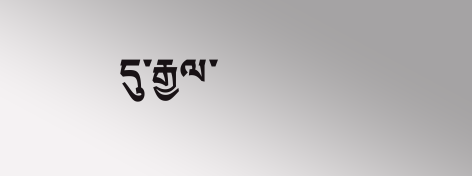དུ་རྒྱལ་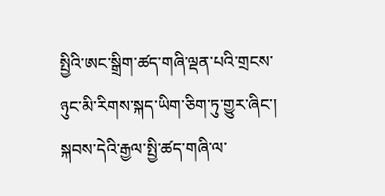སྤྱིའི་ཨང་སྒྲིག་ཚད་གཞི་ལྡན་པའི་གྲངས་ཉུང་མི་རིགས་སྐད་ཡིག་ཅིག་ཏུ་གྱུར་ཞིང་། སྐབས་དེའི་རྒྱལ་སྤྱི་ཚད་གཞི་ལ་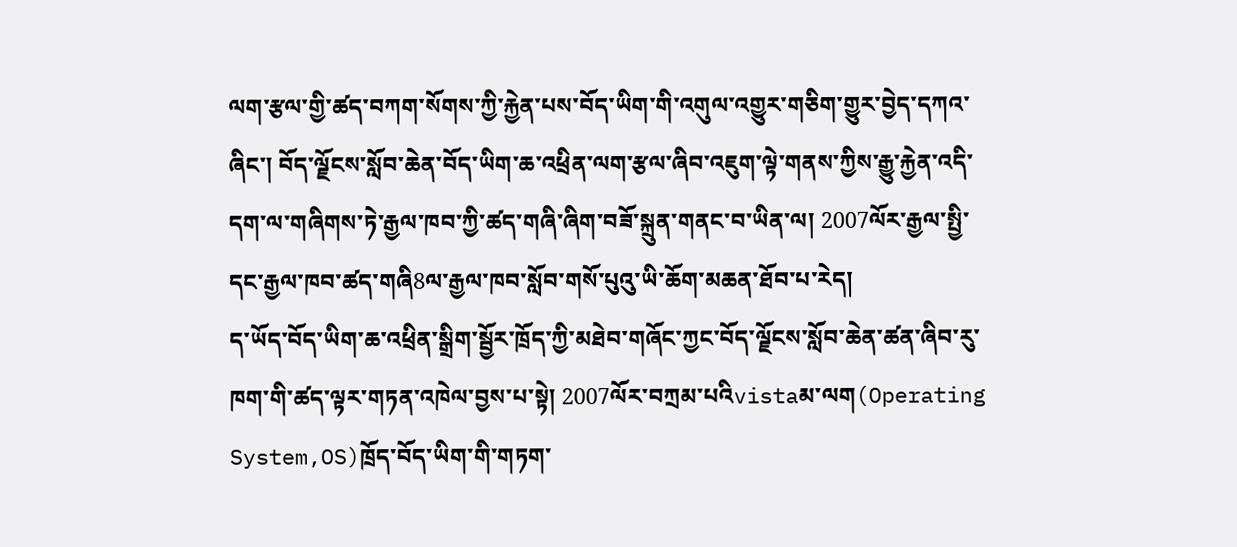ལག་རྩལ་གྱི་ཚད་བཀག་སོགས་ཀྱི་རྐྱེན་པས་བོད་ཡིག་གི་འགུལ་འགྱུར་གཅིག་གྱུར་བྱེད་དཀའ་ཞིང་། བོད་ལྗོངས་སློབ་ཆེན་བོད་ཡིག་ཆ་འཕྲིན་ལག་རྩལ་ཞིབ་འཇུག་ལྟེ་གནས་ཀྱིས་རྒྱུ་རྐྱེན་འདི་དག་ལ་གཞིགས་ཏེ་རྒྱལ་ཁབ་ཀྱི་ཚད་གཞི་ཞིག་བཟོ་སྐྲུན་གནང་བ་ཡིན་ལ། 2007ལོར་རྒྱལ་སྤྱི་དང་རྒྱལ་ཁབ་ཚད་གཞི8ལ་རྒྱལ་ཁབ་སློབ་གསོ་པུའུ་ཡི་ཆོག་མཆན་ཐོབ་པ་རེད།
ད་ཡོད་བོད་ཡིག་ཆ་འཕྲིན་སྒྲིག་སྦྱོར་ཁྲོད་ཀྱི་མཐེབ་གཞོང་ཀྱང་བོད་ལྗོངས་སློབ་ཆེན་ཚན་ཞིབ་རུ་ཁག་གི་ཚད་ལྟར་གཏན་འཁེལ་བྱས་པ་སྟེ། 2007ལོར་བཀྲམ་པའིvistaམ་ལག(Operating System,OS)ཁྲོད་བོད་ཡིག་གི་གཏག་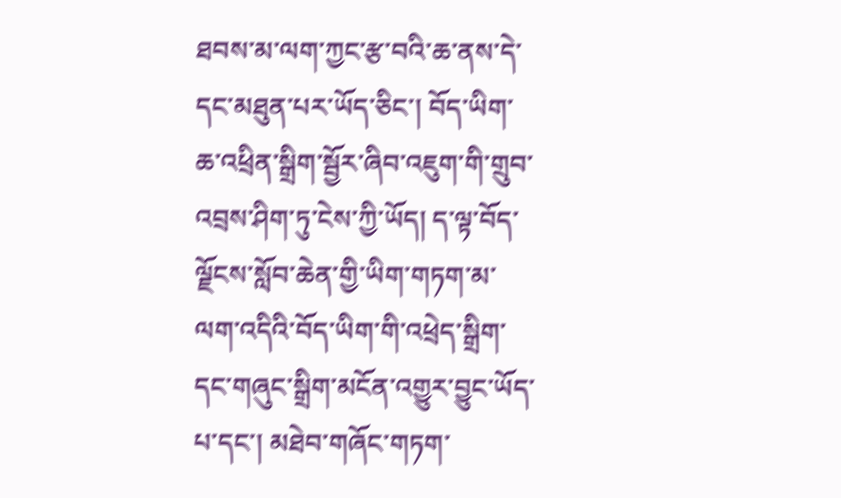ཐབས་མ་ལག་ཀྱང་རྩ་བའི་ཆ་ནས་དེ་དང་མཐུན་པར་ཡོད་ཅིང་། བོད་ཡིག་ཆ་འཕྲིན་སྒྲིག་སྦྱོར་ཞིབ་འཇུག་གི་གྲུབ་འབྲས་ཤིག་ཏུ་ངེས་ཀྱི་ཡོད། ད་ལྟ་བོད་ལྗོངས་སློབ་ཆེན་གྱི་ཡིག་གཏག་མ་ལག་འདིའི་བོད་ཡིག་གི་འཕྲེད་སྒྲིག་དང་གཞུང་སྒྲིག་མངོན་འགྱུར་བྱུང་ཡོད་པ་དང་། མཐེབ་གཞོང་གཏག་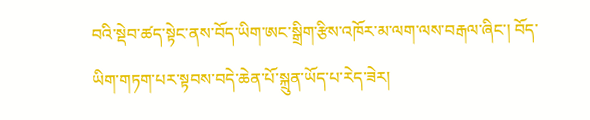བའི་སྡེབ་ཚད་སྟེང་ནས་བོད་ཡིག་ཨང་སྒྲིག་རྩིས་འཁོར་མ་ལག་ལས་བརྒལ་ཞིང་། བོད་ཡིག་གཏག་པར་སྟབས་བདེ་ཆེན་པོ་སྐྲུན་ཡོད་པ་རེད་ཟེར།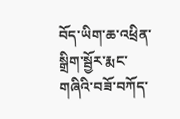བོད་ཡིག་ཆ་འཕྲིན་སྒྲིག་སྦྱོར་རྨང་གཞིའི་བཟོ་བཀོད་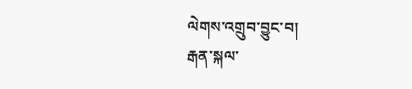ལེགས་འགྲུབ་བྱུང་བ།
རྒན་སྐལ་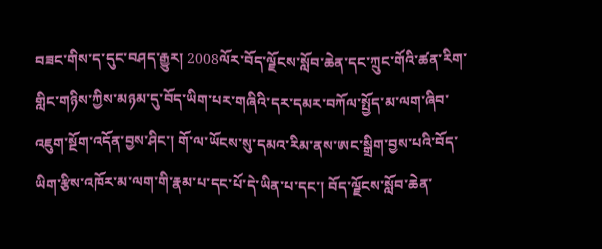བཟང་གིས་ད་དུང་བཤད་རྒྱུར། 2008ལོར་བོད་ལྗོངས་སློབ་ཆེན་དང་ཀྲུང་གོའི་ཚན་རིག་གླིང་གཉིས་ཀྱིས་མཉམ་དུ་བོད་ཡིག་པར་གཞིའི་དར་དམར་བཀོལ་སྤྱོད་མ་ལག་ཞིབ་འཇུག་སྔོག་འདོན་བྱས་ཤིང་། གོ་ལ་ཡོངས་སུ་དམའ་རིམ་ནས་ཨང་སྒྲིག་བྱས་པའི་བོད་ཡིག་རྩིས་འཁོར་མ་ལག་གི་རྣམ་པ་དང་པོ་དེ་ཡིན་པ་དང་། བོད་ལྗོངས་སློབ་ཆེན་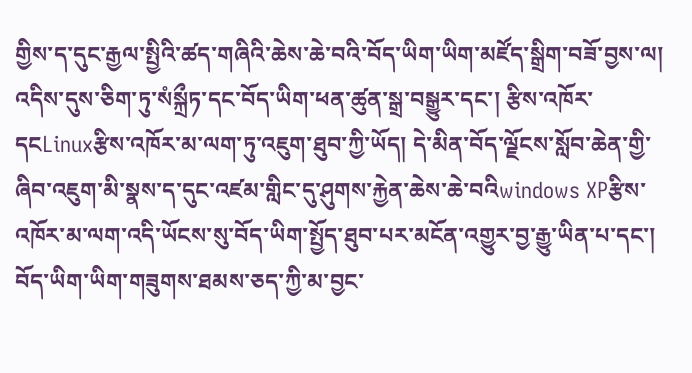གྱིས་ད་དུང་རྒྱལ་སྤྱིའི་ཚད་གཞིའི་ཆེས་ཆེ་བའི་བོད་ཡིག་ཡིག་མཛོད་སྒྲིག་བཟོ་བྱས་ལ། འདིས་དུས་ཅིག་ཏུ་སཾསྐྲྀཏ་དང་བོད་ཡིག་ཕན་ཚུན་སྒྲ་བསྒྱུར་དང་། རྩིས་འཁོར་དངLinuxརྩིས་འཁོར་མ་ལག་ཏུ་འཇུག་ཐུབ་ཀྱི་ཡོད། དེ་མིན་བོད་ལྗོངས་སློབ་ཆེན་གྱི་ཞིབ་འཇུག་མི་སྣས་ད་དུང་འཛམ་གླིང་དུ་ཤུགས་རྐྱེན་ཆེས་ཆེ་བའིwindows XPརྩིས་འཁོར་མ་ལག་འདི་ཡོངས་སུ་བོད་ཡིག་སྤྱོད་ཐུབ་པར་མངོན་འགྱུར་བྱ་རྒྱུ་ཡིན་པ་དང་། བོད་ཡིག་ཡིག་གཟུགས་ཐམས་ཅད་ཀྱི་མ་བྱང་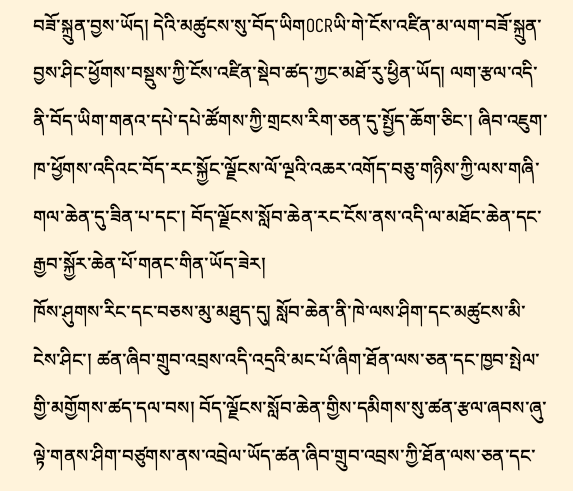བཟོ་སྐྲུན་བྱས་ཡོད། དེའི་མཚུངས་སུ་བོད་ཡིགOCRཡི་གེ་ངོས་འཛིན་མ་ལག་བཟོ་སྐྲུན་བྱས་ཤིང་ཕྱོགས་བསྡུས་ཀྱི་ངོས་འཛིན་སྡེབ་ཚད་ཀྱང་མཐོ་རུ་ཕྱིན་ཡོད། ལག་རྩལ་འདི་ནི་བོད་ཡིག་གནའ་དཔེ་དཔེ་ཚོགས་ཀྱི་གྲངས་རིག་ཅན་དུ་སྤྱོད་ཆོག་ཅིང་། ཞིབ་འཇུག་ཁ་ཕྱོགས་འདིའང་བོད་རང་སྐྱོང་ལྗོངས་ལོ་ལྔའི་འཆར་འགོད་བཅུ་གཉིས་ཀྱི་ལས་གཞི་གལ་ཆེན་དུ་ཟིན་པ་དང་། བོད་ལྗོངས་སློབ་ཆེན་རང་ངོས་ནས་འདི་ལ་མཐོང་ཆེན་དང་རྒྱབ་སྐྱོར་ཆེན་པོ་གནང་གིན་ཡོད་ཟེར།
ཁོས་ཤུགས་རིང་དང་བཅས་མུ་མཐུད་དུ། སློབ་ཆེན་ནི་ཁེ་ལས་ཤིག་དང་མཚུངས་མི་ངེས་ཤིང་། ཚན་ཞིབ་གྲུབ་འབྲས་འདི་འདྲའི་མང་པོ་ཞིག་ཐོན་ལས་ཅན་དང་ཁྱབ་སྤེལ་གྱི་མགྱོགས་ཚད་དལ་བས། བོད་ལྗོངས་སློབ་ཆེན་གྱིས་དམིགས་སུ་ཚན་རྩལ་ཞབས་ཞུ་ལྟེ་གནས་ཤིག་བཙུགས་ནས་འབྲེལ་ཡོད་ཚན་ཞིབ་གྲུབ་འབྲས་ཀྱི་ཐོན་ལས་ཅན་དང་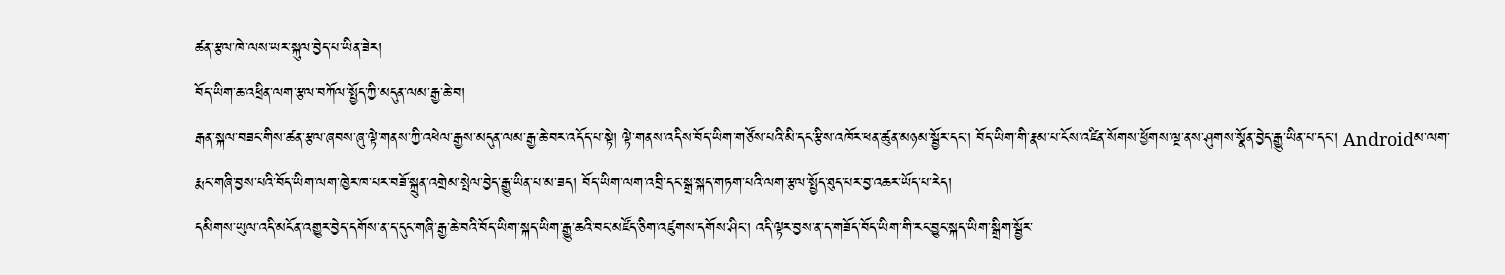ཚན་རྩལ་ཁེ་ལས་ཡར་སྐུལ་བྱེད་པ་ཡིན་ཟེར།
བོད་ཡིག་ཆ་འཕྲིན་ལག་རྩལ་བཀོལ་སྤྱོད་ཀྱི་མདུན་ལམ་རྒྱ་ཆེ་བ།
རྒན་སྐལ་བཟང་གིས་ཚན་རྩལ་ཞབས་ཞུ་ལྟེ་གནས་ཀྱི་འཕེལ་རྒྱས་མདུན་ལམ་རྒྱ་ཆེ་བར་འདོད་པ་སྟེ། ལྟེ་གནས་འདིས་བོད་ཡིག་གཙོས་པའི་མི་དང་རྩིས་འཁོར་ཕན་ཚུན་མཉམ་སྦྱོར་དང་། བོད་ཡིག་གི་རྣམ་པ་ངོས་འཛིན་སོགས་ཕྱོགས་ལྔ་ནས་ཤུགས་སྣོན་བྱེད་རྒྱུ་ཡིན་པ་དང་། Androidམ་ལག་རྨང་གཞི་བྱས་པའི་བོད་ཡིག་ལག་ཁྱེར་ཁ་པར་བཟོ་སྐྲུན་འགྲེམ་སྤེལ་བྱེད་རྒྱུ་ཡིན་པ་མ་ཟད། བོད་ཡིག་ལག་འབྲི་དང་སྒྲ་སྐད་གཏག་པའི་ལག་རྩལ་སྤྱོད་ཐུད་པར་བྱ་འཆར་ཡོད་པ་རེད།
དམིགས་ཡུལ་འདི་མངོན་འགྱུར་བྱེད་དགོས་ན་ད་དུང་གཞི་རྒྱ་ཆེ་བའི་བོད་ཡིག་སྐད་ཡིག་རྒྱུ་ཆའི་བང་མཛོད་ཅིག་འཛུགས་དགོས་ཤིང་། འདི་ལྟར་བྱས་ན་ད་གཟོད་བོད་ཡིག་གི་རང་བྱུང་སྐད་ཡིག་སྒྲིག་སྦྱོར་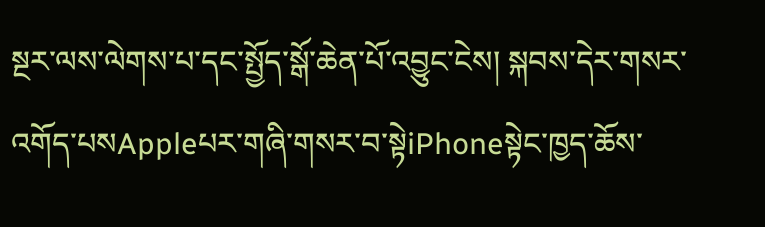སྔར་ལས་ལེགས་པ་དང་སྤྱོད་སྒོ་ཆེན་པོ་འབྱུང་ངེས། སྐབས་དེར་གསར་འགོད་པསAppleཔར་གཞི་གསར་བ་སྟེiPhoneསྟེང་ཁྱད་ཆོས་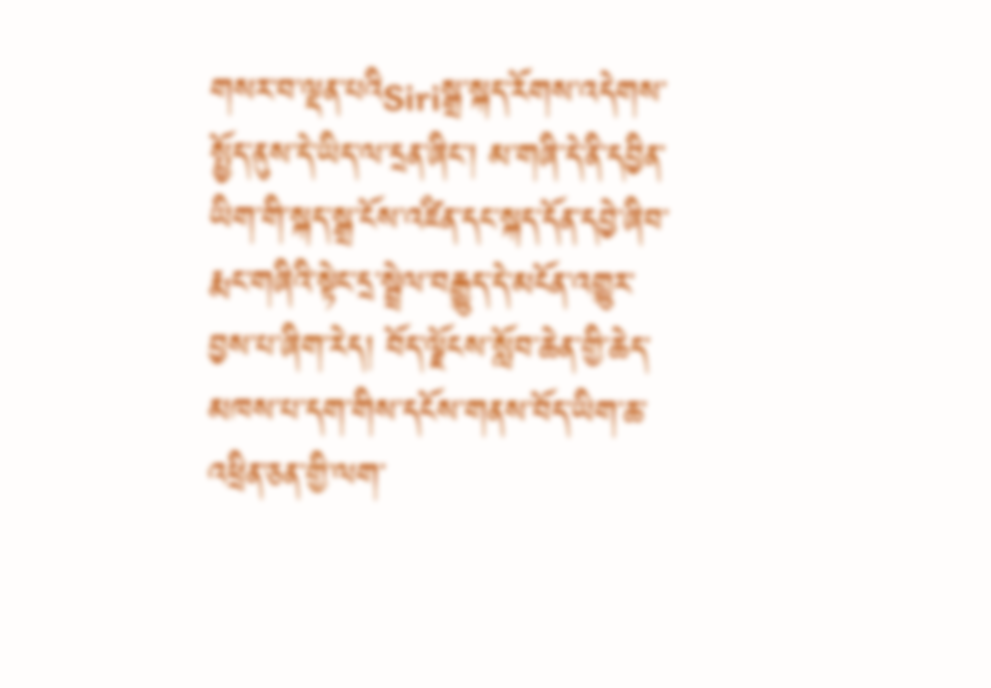གསར་བ་ལྡན་པའིSiriསྒྲ་སྐད་རོགས་འདེགས་སྤྱོད་ནུས་དེ་ཡིད་ལ་དྲན་ཞིང་། མ་གཞི་དེ་ནི་དབྱིན་ཡིག་གི་སྐད་སྒྲ་ངོས་འཛིན་དང་སྐད་དོན་དབྱེ་ཞིབ་རྨང་གཞིའི་སྟེང་དྲ་སྦྲེལ་བརྒྱུད་དེ་མངོན་འགྱུར་བྱས་པ་ཞིག་རེད། བོད་ལྗོངས་སློབ་ཆེན་གྱི་ཆེད་མཁས་པ་དག་གིས་དངོས་གནས་བོད་ཡིག་ཆ་འཕྲིན་ཅན་གྱི་ལག་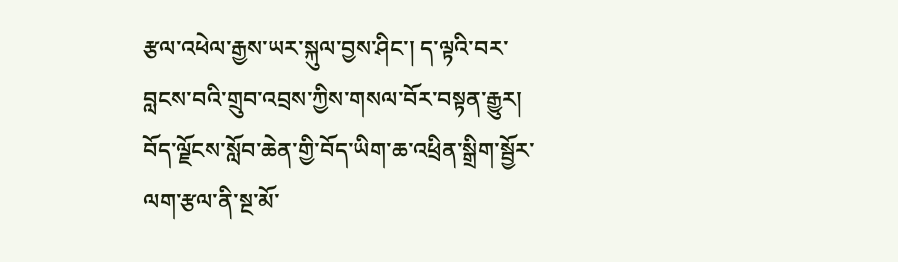རྩལ་འཕེལ་རྒྱས་ཡར་སྐུལ་བྱས་ཤིང་། ད་ལྟའི་བར་བླངས་བའི་གྲུབ་འབྲས་ཀྱིས་གསལ་བོར་བསྟན་རྒྱུར། བོད་ལྗོངས་སློབ་ཆེན་གྱི་བོད་ཡིག་ཆ་འཕྲིན་སྒྲིག་སྦྱོར་ལག་རྩལ་ནི་སྔ་མོ་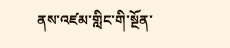ནས་འཛམ་གླིང་གི་སྔོན་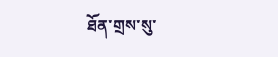ཐོན་གྲས་སུ་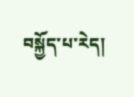བསྐྱོད་པ་རེད།